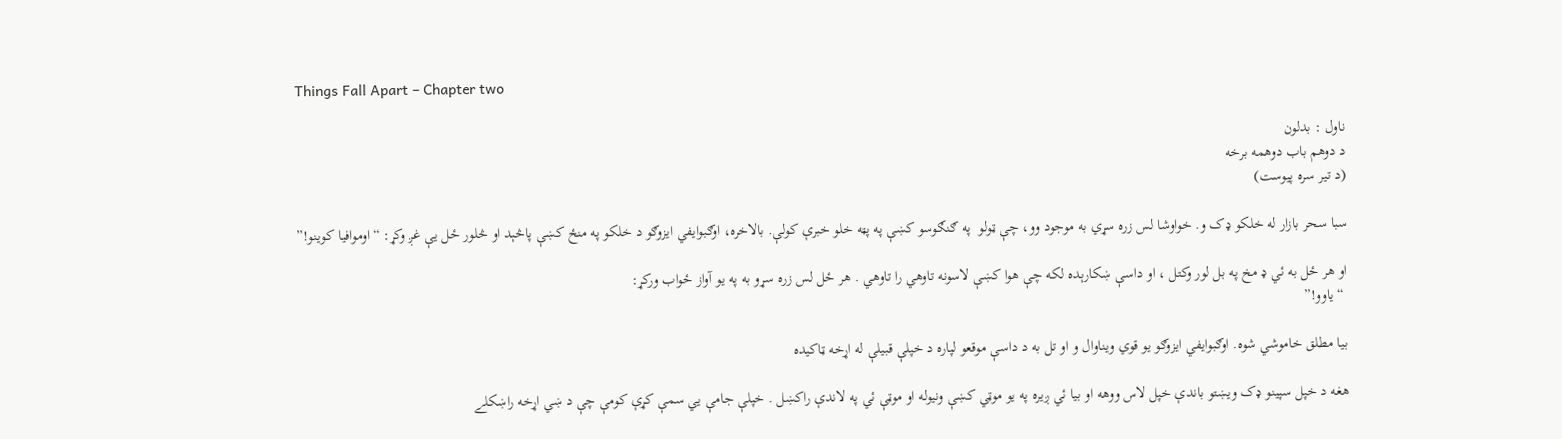Things Fall Apart – Chapter two

ناول : بدلون
د دوهم باب دوهمه برخه
(د‌ تير سره پيوست)

سبا سحر بازار له خلکو ډک و. خواوشا لس زره سړي به موجود وو، چې ټولو  په ګنګوسو کښې په پټه خلو خبرې کولې. بالاخره، اوګبوایفي ایزوګو د خلکو په منځ کښې پاڅېد او څلور ځل یې غږ وکړ: “اوموافیا کوینو!”

او هر ځل به ئي ډ مخ په بل لور وکتل ، او داسې ښکارېده لکه چې هوا کښې لاسونه تاوهي را تاوهي . هر ځل لس زره سړو به په یو آواز ځواب ورکړ:
 “یاوو!”

بیا مطلق خاموشي شوه. اوګبوایفي ایزوګو یو قوي ویناوال و او تل به د داسې موقعو لپاره د خپلې قبيلې له اړخه ټاکيده ‌

هغه د خپل سپينو ډک ويښتو باندې خپل لاس ووهه او بيا ئي ږيره په يو موټي کښې ونيوله او موټې ئي په لاندې راکښل . خپلې جامې يي سمې کړې کومې چې د ښي اړخه راښکلے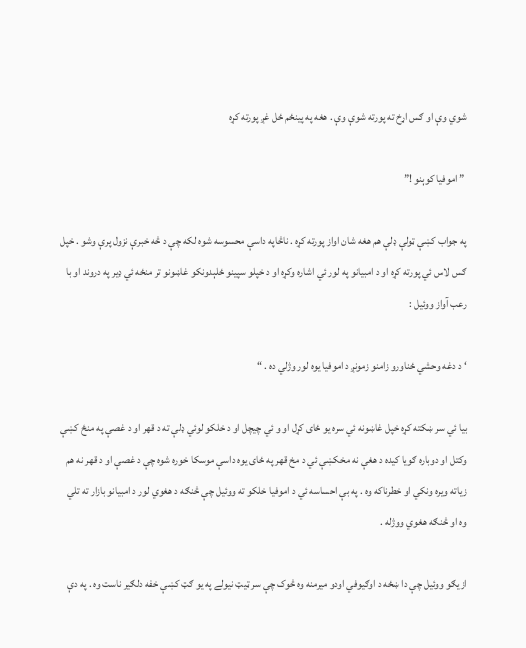شوي وې او ګس اړخ ته پورته شوې وې . هغه په پينځم ځل غږ پورته کړه

 ” اموفيا کوېنو !”

په جواب کښې ټولې ډلې هم هغه شان اواز پورته کړه . ناڅاپه داسې محسوسه شوه لکه چې د څه خبرې نزول پرې وشو . خپل ګس لاس ئي پورته کړه او د امبيانو په لور ئي اشاره وکړه او د خپلو سپينو ځلېدونکو غاښونو تر منځه ئي ډير په دروند او با رعب آواز ووئيل :

‘ د دغه وحشي ځناورو زامنو زمونږ د اموفيا يوه لور وژلي ده . “

بيا ئي سر ښکته کړه خپل غاښونه ئي سره يو ځای کړل او و ئي چيچل او د خلکو لوئي ډلې ته د قهر او د غصې په منځ کښې وکتل او دوباره ګويا کيده د هغې نه مخکښې ئي د مخ قهر په ځای يوه داسې موسکا خوره شوه چې د غصې او د قهر نه هم زياته ويره ونکي او خطرناکه وه . په بې احساسه ئي د اموفيا خلکو ته ووئيل چې څنګه د هغوي لور د امبيانو بازار ته تلي وه او څنګه هغوي ووژله .

ازيګو ووئيل چې دا ښځه د اوګيوفي اودو ميرمنه وه څوک چې سر ټيټ نیولے په يو ګټ کښې خفه دلګير ناست وه . په دې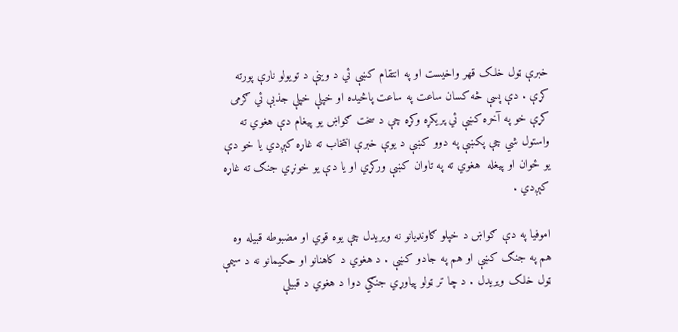خبرې ټول خلک قهر واخيست او په انتقام کښې ئي د وينې د تويولو نارې پورته کړې . دې پسې څه کسان ساعت په ساعت پاڅيده او خپلې خپلې جذبې ئي ګرمی کړې خو په آخره کښې ئي پريکړه وکړه چې د سخت ګواښ يو پيغام دې هغوي ته واستول شي چې پکښې په دوو کښې د يوې خبرې انتخاب ته غاړه کېږدي يا خو دې يو ځوان او پيغله  هغوي ته په تاوان کښې ورکړي او يا دې يو خونړي جنګ ته غاړه کېږدي .

اموفيا په دې ګواښ د خپلو ګاونډيانو نه ويريدل چې يوه قوي او مضبوطه قبيله وه هم په جنګ کښې او هم په جادو کښې . د هغوي د کاهنانو او حکيمانو نه د سيمې ټول خلک ويريدل . د چا تر ټولو پياوړي جنګي دوا د هغوي د قبيلې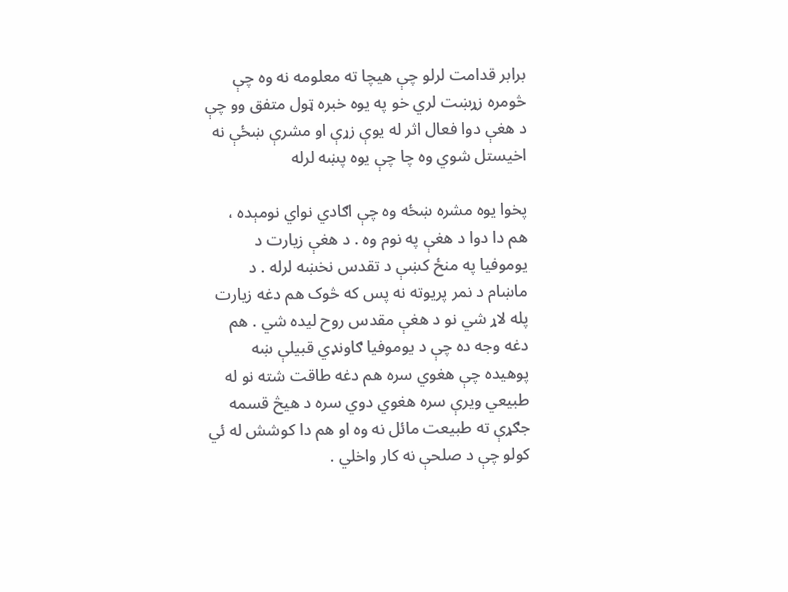برابر قدامت لرلو چې هيچا ته معلومه نه وه چې څومره زړښت لري خو په يوه خبره ټول متفق وو چې د هغې دوا فعال اثر له يوې زړې او مشرې ښځې نه اخيستل شوي وه چا چې يوه پښه لرله

پخوا يوه مشره ښځه وه چې اګادي نواي نومېده ، هم دا دوا د هغې په نوم وه . د هغې زيارت د يوموفيا په منځ کښې د تقدس نخښه لرله . د ماښام د نمر پريوته نه پس که څوک هم دغه زيارت پله لاړ شي نو د هغې مقدس روح ليده شي . هم دغه وجه ده چې د يوموفيا ګاونډي قبيلې ښه پوهيده چې هغوي سره هم دغه طاقت شته نو له طبيعي ويرې سره هغوي دوي سره د هيڅ قسمه جګړې ته طبيعت مائل نه وه او هم دا کوشش له ئي کولو چې د صلحې نه کار واخلي .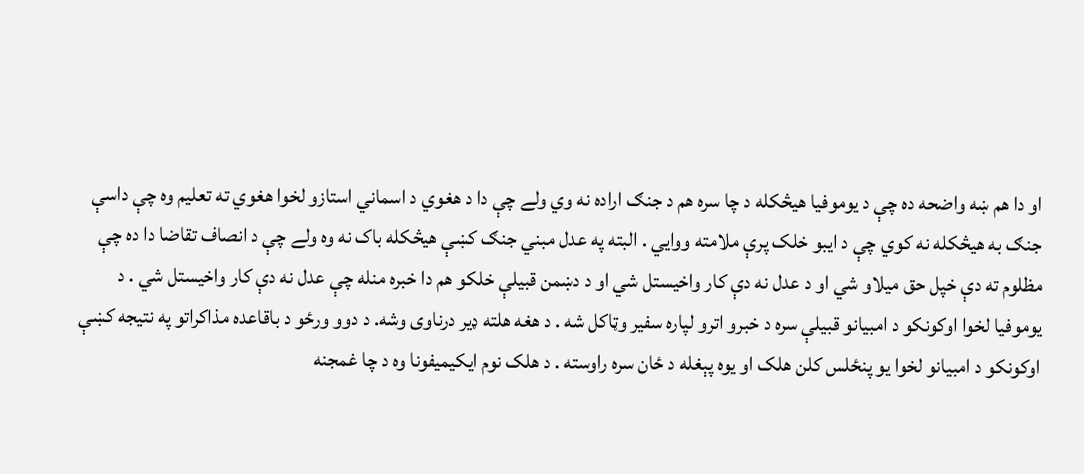او دا هم ښه واضحه ده چې د يوموفيا هيڅکله د چا سره هم د جنګ اراده نه وي ولے چې دا د هغوي د اسماني استازو لخوا هغوي ته تعليم وه چې داسې جنګ به هيڅکله نه کوي چې د ايبو خلک پرې ملامته ووايي . البته په عدل مبني جنګ کښې هيڅکله باک نه وه ولے چې د انصاف تقاضا دا ده چې مظلوم ته دې خپل حق ميلاو شي او د عدل نه دې کار واخيستل شي او د دښمن قبيلې خلکو هم دا خبره منله چې عدل نه دې کار واخيستل شي . د يوموفيا لخوا اوکونکو د امبيانو قبيلې سره د خبرو اترو لپاره سفير وټاکل شه . د هغه هلته ډير درناوی وشه. د دوو ورځو د باقاعده مذاکراتو په نتيجه کښې اوکونکو د امبيانو لخوا يو پنځلس کلن هلک او يوه پېغله د ځان سره راوسته . د هلک نوم ايکيميفونا وه د چا غمجنه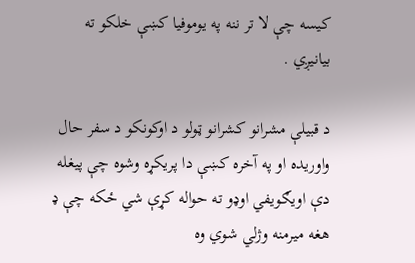کيسه چې لا تر ننه په يوموفيا کښې خلکو ته بيانيږي .

د قبيلې مشرانو کشرانو ټولو د اوکونکو د سفر حال واوريده او په آخره کښې دا پريکړه وشوه چې پيغله دې اويګويفي اوډو ته حواله کړې شي ځکه چې ډ هغه ميرمنه وژلي شوي وه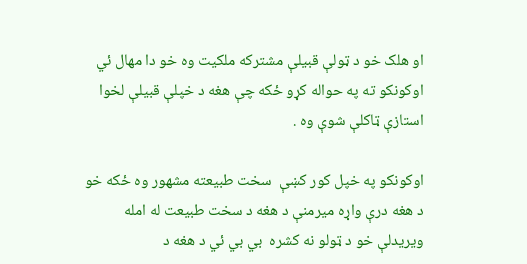او هلک خو د ټولې قبيلې مشترکه ملکيت وه خو دا مهال ئي اوکونکو ته په حواله کړو ځکه چې هغه د خپلې قبيلې لخوا استازې ټاکلې شوې وه .

اوکونکو په خپل کور کښې  سخت طبيعته مشهور وه ځکه خو د هغه درې واړه ميرمنې د هغه د سخت طبيعت له امله ويريدلې خو د ټولو نه کشره  بي بي ئي د هغه د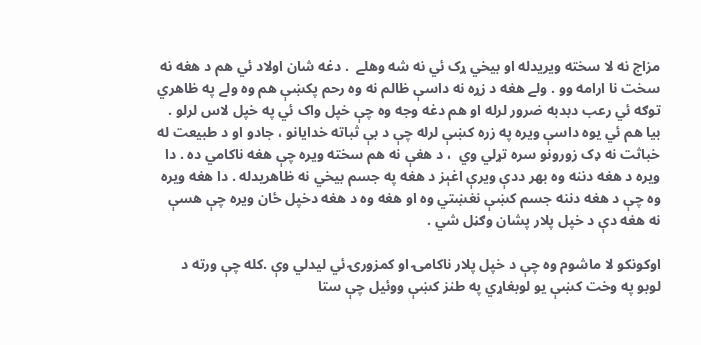مزاج نه لا سخته ويريدله او بيخي ړک ئي نه شه وهلے  . دغه شان اولاد ئي هم د هغه نه سخت نا ارامه وو . ولے هغه د زړه نه داسې ظالم نه وه رحم پکښې هم وه ولے په ظاهري توګه ئي رعب دبدبه ضرور لرله او هم دغه وجه وه چې خپل واک ئي په خپل لاس لرلو . بيا هم ئي يوه داسې ويره په زره کښې لرله چې د بې ثباته خدايانو ، جادو او د طبيعت له خباثت نه ډک زورونو سره تړلي وي  ، د هغې نه هم سخته ويره چې هغه ناکامي ده . دا ويره د هغه دننه وه بهر ددې ويرې اغېز د هغه په جسم بيخي نه ظاهريدله . دا هغه ويره وه چې د هغه دننه جسم کښې نغښتي وه او هغه وه د هغه د‌خپل ځان ويره چې هسې نه هغه دې د خپل پلار پشان وګڼل شي .

اوکونکو لا ماشوم وه چې د خپل پلار ناکامۍ او کمزورۍ ئي ليدلي وې .کله چې ورته د لوبو په وخت کښې يو لوبغاړي په طنز کښې ووئيل چې ستا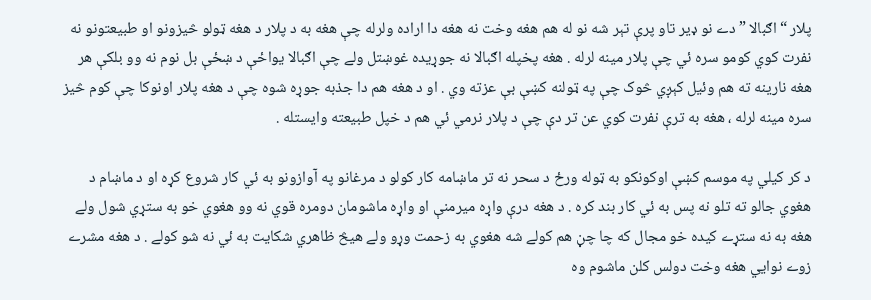پلار “اګبالا ” دے نو ډير تاو پرې تېر شه نو له هم هغه وخت نه هغه دا اراده ولرله چې هغه به د‌ پلار د هغه ټولو څيزونو او طبيعتونو نه نفرت کوي کومو سره ئي چې پلار مينه لرله . هغه پخپله اګبالا نه جوړيده غوښتل ولے چې اګبالا يواځې د ښځې بل نوم نه وو بلکې هر هغه نارينه ته هم وئيل کېږي څوک چې په ټولنه کښې بې عزته وي . او د هغه هم دا جذبه جوړه شوه چې د هغه پلار اونوکا چې کوم څيز سره مينه لرله ، هغه به ترې نفرت کوي عن تر دې چې د پلار نرمي ئي هم د خپل طبيعته وايستله .

د کر کيلي په موسم کښې اوکونکو به ټوله ورځ د سحر نه تر ماښامه کار کولو د مرغانو په آوازونو به ئي کار شروع کړه او د ماښام د هغوي جالو ته تلو نه پس به ئي کار بند کره . د هغه درې واړه ميرمنې او واړه ماشومان دومره قوي نه وو هغوي خو به ستړي شول ولے هغه به نه ستړے کيده خو مجال که چا چڼ هم کولے شه هغوي به زحمت وړو ولے هيڅ ظاهري شکايت به ئي نه شو کولے . د هغه مشرے زوے نوايي هغه وخت دولس کلن ماشوم وه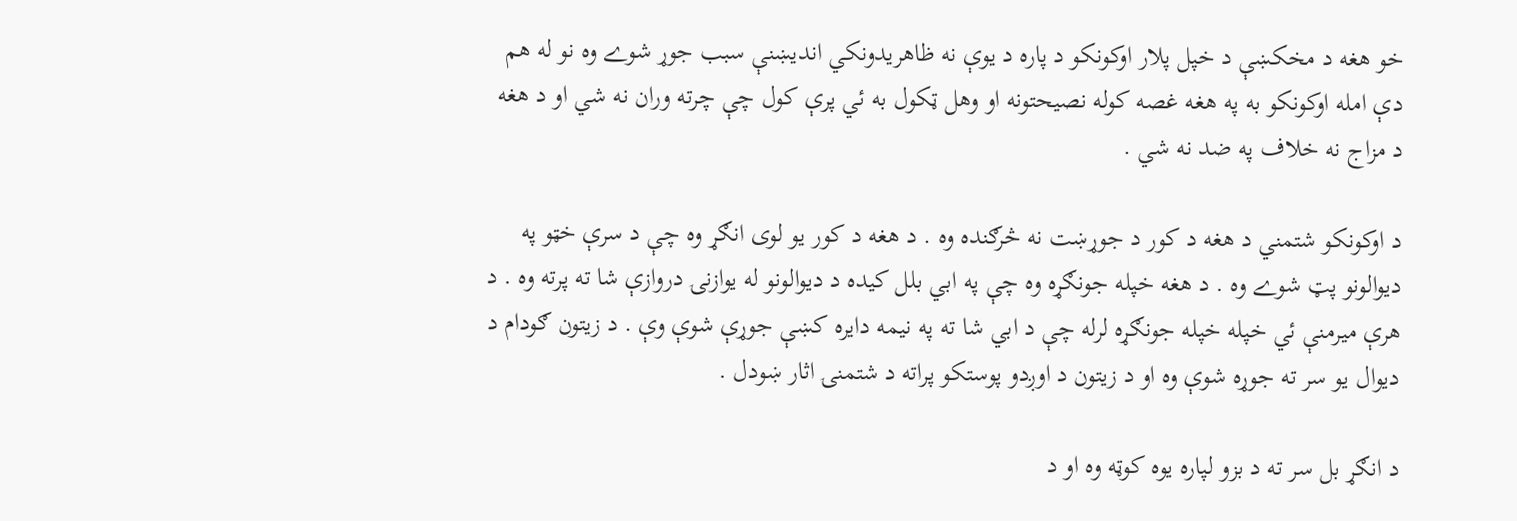خو هغه د مخکښې د خپل پلار اوکونکو د پاره د يوې نه ظاهريدونکي اندیښنې سبب جوړ شوے وه نو له هم دې امله اوکونکو به په هغه غصه کوله نصيحتونه او وهل ټکول به ئي پرې کول چې چرته وران نه شي او د هغه د مزاج نه خلاف په ضد نه شي .

د اوکونکو شتمني د هغه د‌ کور د جوړښت نه څرګنده وه . د هغه د کور يو لوی انګړ وه چې د سرې خټو په ديوالونو پټ شوے وه . د هغه خپله جونګړه وه چې په ابي بلل کيده د ديوالونو له يوازنۍ دروازې شا ته پرته وه . د هرې ميرمنې ئي خپله خپله جونګړه لرله چې د ابي شا ته په نيمه دايره کښې جوړې شوې وې . د زيتون ګودام د ديوال يو سر ته جوړه شوې وه او د زيتون د اوږدو پوستکو پراته د شتمنۍ اثار ښودل .

د انګړ بل سر ته د بزو لپاره يوه کوټه وه او د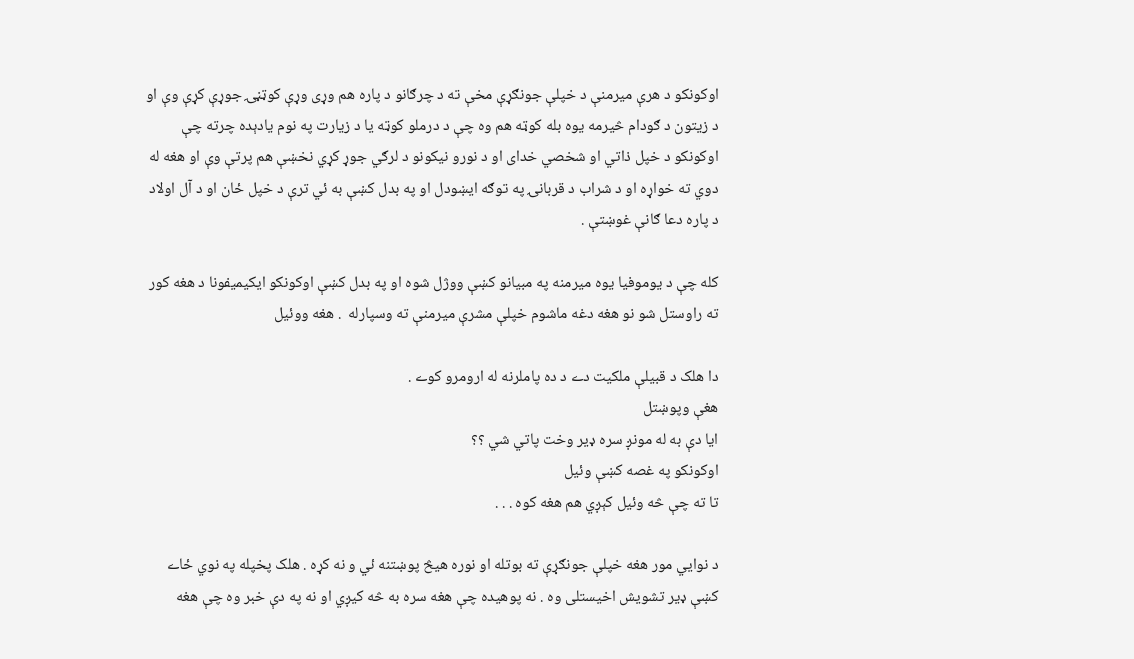اوکونکو د هرې ميرمنې د خپلې جونګړې مخې ته د چرګانو د پاره هم وړی وړې کوټڼۍ جوړې کړې وې او د زيتون د ګودام څيرمه يوه بله کوټه هم وه چې د درملو کوټه يا د زيارت په نوم يادېده چرته چې اوکونکو د خپل ذاتي او شخصي خدای او د نورو نيکونو د لرګي جوړ کړي نخښې هم پرتې وې او هغه له دوي ته خواړه او د شراب د قربانۍ په توګه ايښودل او په بدل کښې به ئي ترې د خپل ځان او د آل اولاد د پاره دعا ګانې غوښتې .

کله چې د يوموفيا يوه ميرمنه په مبيانو کښې ووژل شوه او په بدل کښې اوکونکو ايکيميفونا د هغه کور ته راوستل شو نو هغه دغه ماشوم خپلې مشرې ميرمنې ته وسپارله  . هغه ووئيل

دا هلک د قبيلې ملکيت دے د ده پاملرنه له ارومرو کوے .
هغې وپوښتل
ايا دې به له مونږ سره ډير وخت پاتي شي ؟؟
اوکونکو په غصه کښې وئيل
تا ته چې څه وئيل کېږي هم هغه کوه . . .

د نوايي مور هغه خپلې جونګړې ته بوتله او نوره هيڅ پوښتنه ئي و نه کړه . هلک پخپله په نوي ځاے کښې ډير تشويش اخيستلی وه . نه پوهيده چې هغه سره به څه کيږي او نه په دې خبر وه چې هغه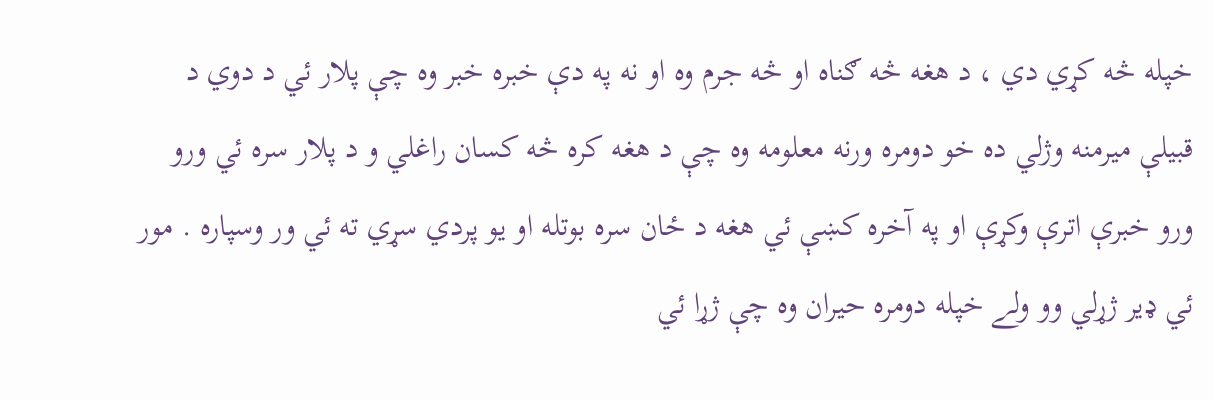خپله څه کړي دي ، د هغه څه ګناه او څه جرم وه او نه په دې خبره خبر وه چې پلار ئي د دوي د قبيلې ميرمنه وژلي ده خو دومره ورنه معلومه وه چې د هغه کره څه کسان راغلي و د پلار سره ئي ورو ورو خبرې اترې وکړې او په آخره کښې ئي هغه د ځان سره بوتله او يو پردي سړي ته ئي ور وسپاره . مور ئي ډير ژړلي وو ولے خپله دومره حيران وه چې ژړا ئي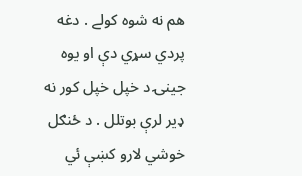هم نه شوه کولے . دغه پردي سړي دې او يوه جينۍ د خپل خپل کور نه ډير لرې بوتلل . د ځنګل خوشي لارو کښې ئي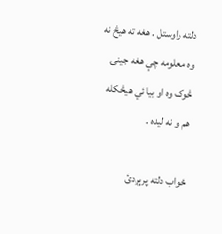دلته راوستل . هغه ته هيڅ نه وه معلومه چې هغه جينۍ څوک وه او بيا ئي هيڅکله هم و نه ليده .

ځواب دلته پرېږدئ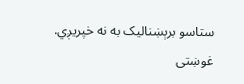ستاسو برېښناليک به نه خپريږي. غوښتى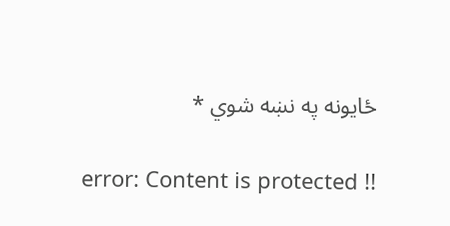ځایونه په نښه شوي *

error: Content is protected !!